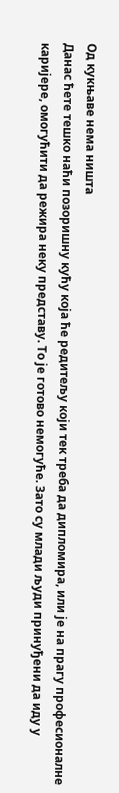Од кукњаве нема ништа
Данас ћете тешко наћи позоришну кућу која ће редитељу који тек треба да дипломира, или је на прагу професионалне каријере, омогућити да режира неку представу. То је готово немогуће. Зато су млади људи принуђени да иду у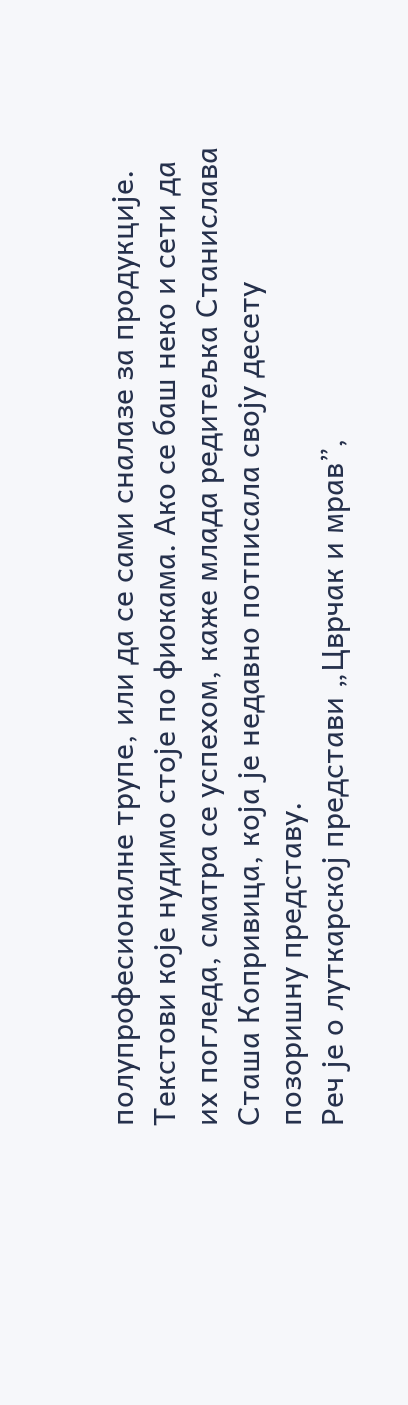полупрофесионалне трупе, или да се сами сналазе за продукције. Текстови које нудимо стоје по фиокама. Ако се баш неко и сети да их погледа, сматра се успехом, каже млада редитељка Станислава Сташа Копривица, која је недавно потписала своју десету позоришну представу.
Реч је о луткарској представи „Цврчак и мрав”,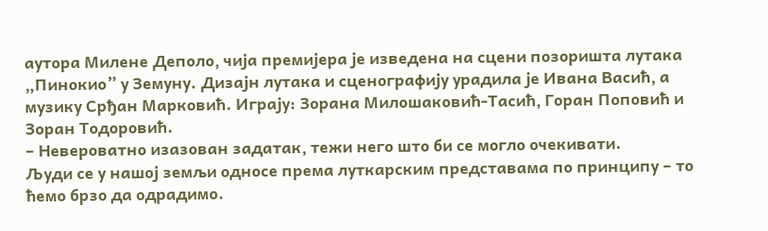аутора Милене Деполо, чија премијера је изведена на сцени позоришта лутака „Пинокио” у Земуну. Дизајн лутака и сценографију урадила је Ивана Васић, а музику Срђан Марковић. Играју: Зорана Милошаковић-Тасић, Горан Поповић и Зоран Тодоровић.
– Невероватно изазован задатак, тежи него што би се могло очекивати.
Људи се у нашој земљи односе према луткарским представама по принципу – то ћемо брзо да одрадимо.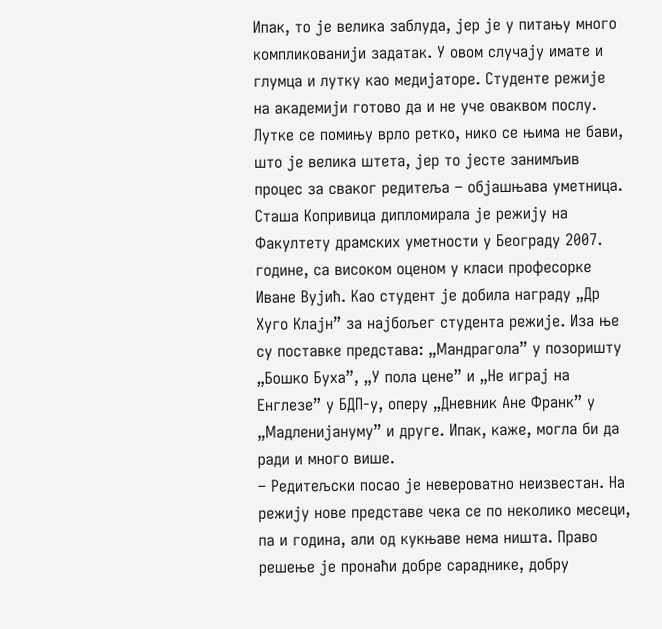Ипак, то је велика заблуда, јер је у питању много компликованији задатак. У овом случају имате и глумца и лутку као медијаторе. Студенте режије на академији готово да и не уче оваквом послу. Лутке се помињу врло ретко, нико се њима не бави, што је велика штета, јер то јесте занимљив процес за сваког редитеља – објашњава уметница.
Сташа Копривица дипломирала је режију на Факултету драмских уметности у Београду 2007. године, са високом оценом у класи професорке Иване Вујић. Као студент је добила награду „Др Хуго Клајн” за најбољег студента режије. Иза ње су поставке представа: „Мандрагола” у позоришту „Бошко Буха”, „У пола цене” и „Не играј на Енглезе” у БДП-у, оперу „Дневник Ане Франк” у „Мадленијануму” и друге. Ипак, каже, могла би да ради и много више.
– Редитељски посао је невероватно неизвестан. На режију нове представе чека се по неколико месеци, па и година, али од кукњаве нема ништа. Право решење је пронаћи добре сараднике, добру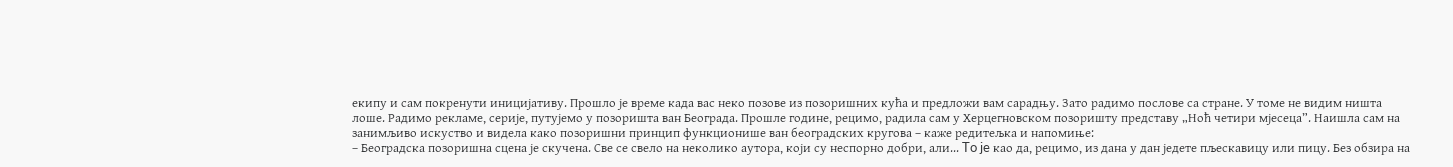екипу и сам покренути иницијативу. Прошло је време када вас неко позове из позоришних кућа и предложи вам сарадњу. Зато радимо послове са стране. У томе не видим ништа лоше. Радимо рекламе, серије, путујемо у позоришта ван Београда. Прошле године, рецимо, радила сам у Херцегновском позоришту представу „Ноћ четири мјесеца”. Наишла сам на занимљиво искуство и видела како позоришни принцип функционише ван београдских кругова – каже редитељка и напомиње:
– Београдска позоришна сцена је скучена. Све се свело на неколико аутора, који су неспорно добри, али... To je као да, рецимо, из дана у дан једете пљескавицу или пицу. Без обзира на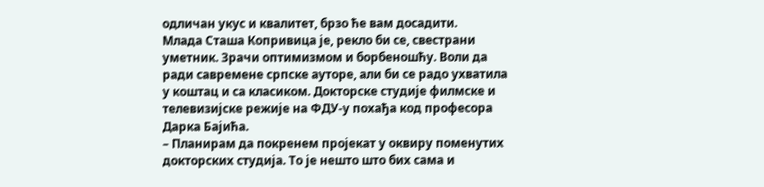одличан укус и квалитет, брзо ће вам досадити.
Млада Сташа Копривица је, рекло би се, свестрани уметник. Зрачи оптимизмом и борбеношћу. Воли да ради савремене српске ауторе, али би се радо ухватила у коштац и са класиком. Докторске студије филмске и телевизијске режије на ФДУ-у похађа код професора Дарка Бајића.
– Планирам да покренем пројекат у оквиру поменутих докторских студија. То је нешто што бих сама и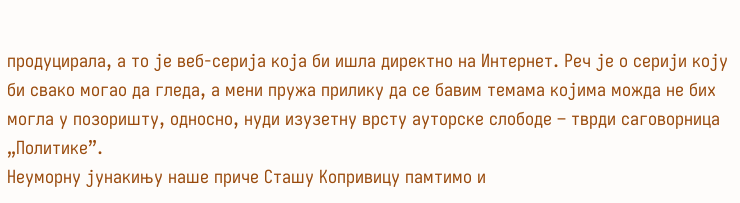продуцирала, а то је веб-серија која би ишла директно на Интернет. Реч је о серији коју би свако могао да гледа, а мени пружа прилику да се бавим темама којима можда не бих могла у позоришту, односно, нуди изузетну врсту ауторске слободе – тврди саговорница „Политике”.
Неуморну јунакињу наше приче Сташу Копривицу памтимо и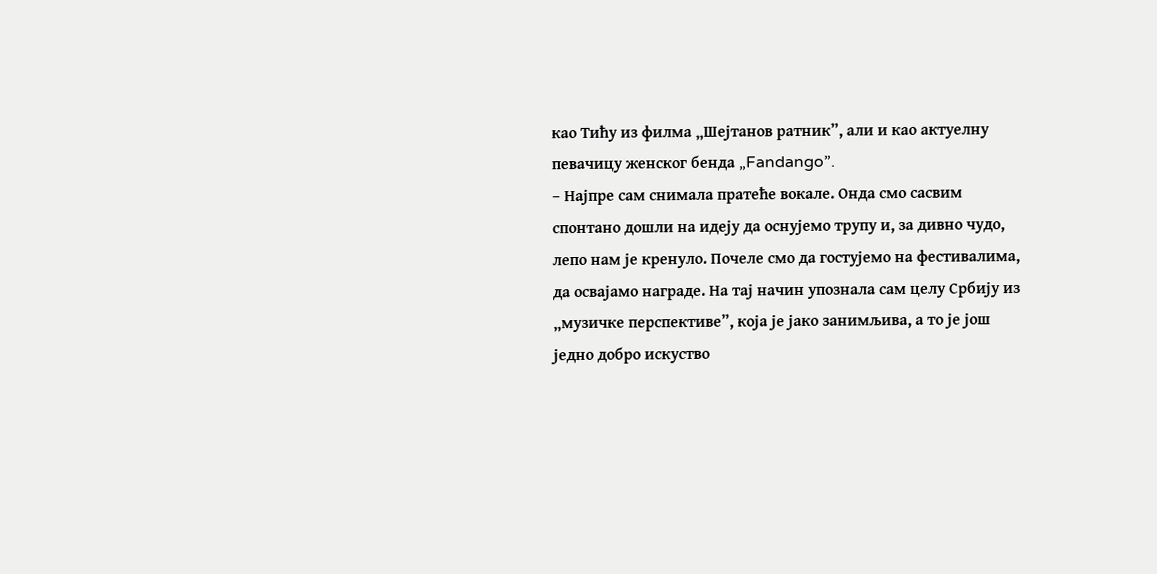као Тићу из филма „Шејтанов ратник”, али и као актуелну певачицу женског бенда „Fandango”.
– Најпре сам снимала пратеће вокале. Онда смо сасвим спонтано дошли на идеју да оснујемо трупу и, за дивно чудо, лепо нам је кренуло. Почеле смо да гостујемо на фестивалима, да освајамо награде. На тај начин упознала сам целу Србију из „музичке перспективе”, која је јако занимљива, а то је још једно добро искуство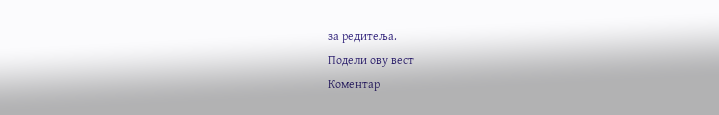за редитеља.
Подели ову вест
Комeнтар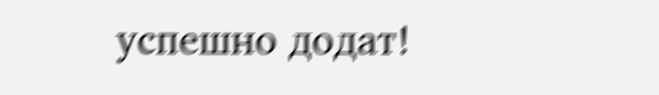успeшно додат!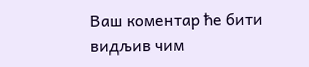Ваш комeнтар ћe бити видљив чим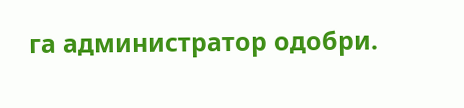га администратор одобри.